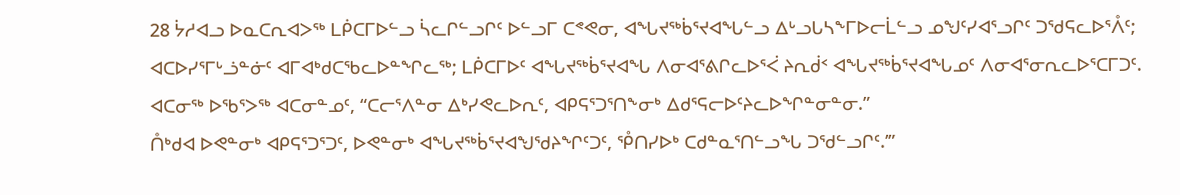28 ᔮᓱᐊᓗ ᐅᓇᑕᕆᐊᐳᖅ ᒪᑮᑕᒥᐅᓪᓗ ᓵᓚᒋᓪᓗᒋᑦ ᐅᓪᓗᒥ ᑕᕝᕙᓂ, ᐊᖓᔪᖅᑳᕐᔪᐊᖓᓪᓗ ᐃᒡᓗᒐᓴᖕᒥᐅᓕᒫᓪᓗ ᓄᖑᑦᓯᐊᕐᓗᒋᑦ ᑐᖁᕋᓚᐅᕐᐰᑦ; ᐊᑕᐅᓯᕐᒥᒡᓘᓐᓃᑦ ᐊᒥᐊᒃᑯᑕᖃᓚᐅᓐᖏᓚᖅ; ᒪᑮᑕᒥᐅᑦ ᐊᖓᔪᖅᑳᕐᔪᐊᖓ ᐱᓂᐊᕐᕕᒋᓚᐅᕐᐹ ᔨᕆᑰᑉ ᐊᖓᔪᖅᑳᕐᔪᐊᖓᓄᑦ ᐱᓂᐊᕐᓂᕆᓚᐅᕐᑕᒥᑐᑦ.
ᐊᑕᓂᖅ ᐅᖃᕐᐳᖅ ᐊᑕᓂᓐᓄᑦ, “ᑕᓕᕐᐱᓐᓂ ᐃᒃᓯᕙᓚᐅᕆᑦ, ᐊᑭᕋᕐᑐᕐᑎᖕᓂᒃ ᐃᑯᕐᕋᓕᐅᑦᔨᓚᐅᖏᓐᓂᓐᓂ.”
ᑍᒃᑯᐊ ᐅᕙᓐᓂᒃ ᐊᑭᕋᕐᑐᕐᑐᑦ, ᐅᕙᓐᓂᒃ ᐊᖓᔪᖅᑳᕐᔪᐊᖑᖁᔨᖏᑦᑐᑦ, ᕾᑎᓯᐅᒃ ᑕᑯᓐᓇᕐᑎᓪᓗᖓ ᑐᖁᓪᓗᒋᑦ.’”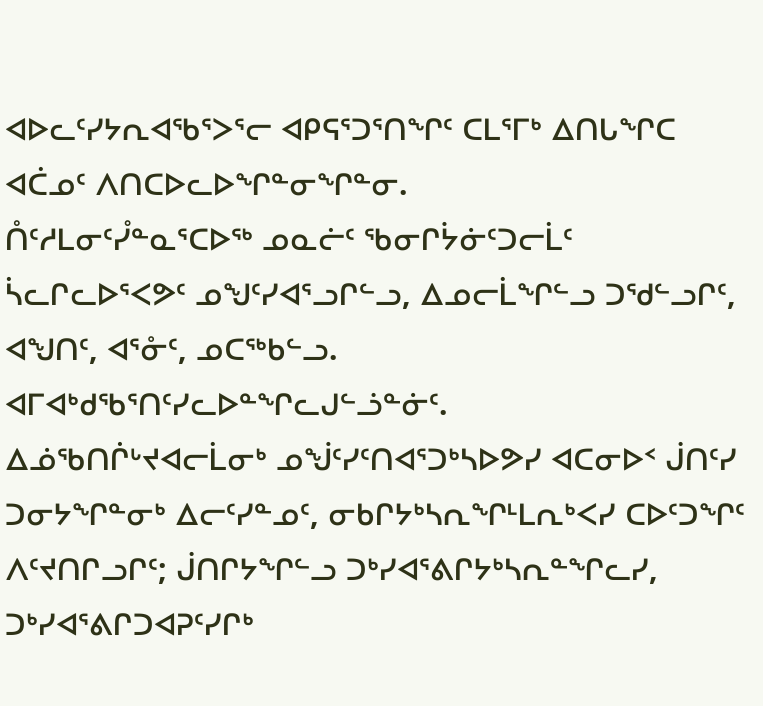ᐊᐅᓚᑦᓯᔭᕆᐊᖃᕐᐳᕐᓕ ᐊᑭᕋᕐᑐᕐᑎᖏᑦ ᑕᒪᕐᒥᒃ ᐃᑎᒐᖏᑕ ᐊᑖᓄᑦ ᐱᑎᑕᐅᓚᐅᖏᓐᓂᖏᓐᓂ.
ᑍᑦᓱᒪᓂᑦᓮᓐᓇᕐᑕᐅᖅ ᓄᓇᓖᑦ ᖃᓂᒋᔮᓃᑦᑐᓕᒫᑦ ᓵᓚᒋᓚᐅᕐᐸᕗᑦ ᓄᖑᑦᓯᐊᕐᓗᒋᓪᓗ, ᐃᓄᓕᒫᖏᓪᓗ ᑐᖁᓪᓗᒋᑦ, ᐊᖑᑎᑦ, ᐊᕐᓁᑦ, ᓄᑕᖅᑲᓪᓗ. ᐊᒥᐊᒃᑯᖃᕐᑎᑦᓯᓚᐅᓐᖏᓚᒍᓪᓘᓐᓃᑦ.
ᐃᓅᖃᑎᒌᒡᔪᐊᓕᒫᓂᒃ ᓄᖒᑦᓯᑦᑎᐊᕐᑐᒃᓴᐅᕗᓯ ᐊᑕᓂᐅᑉ ᒎᑎᑦᓯ ᑐᓂᔭᖏᓐᓂᒃ ᐃᓕᑦᓯᓐᓄᑦ, ᓂᑲᒋᔭᒃᓴᕆᖏᒻᒪᕆᒃᐸᓯ ᑕᐅᑦᑐᖏᑦ ᐱᑦᔪᑎᒋᓗᒋᑦ; ᒎᑎᒋᔭᖏᓪᓗ ᑐᒃᓯᐊᕐᕕᒋᔭᒃᓴᕆᓐᖏᓚᓯ, ᑐᒃᓯᐊᕐᕕᒋᑐᐊᕈᑦᓯᒋᒃ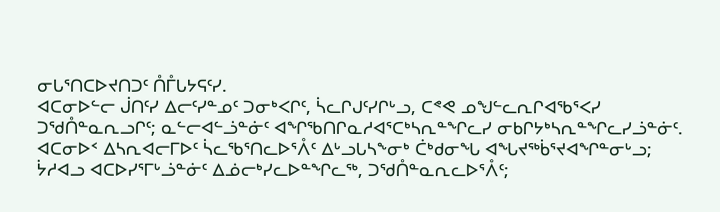ᓂᒐᕐᑎᑕᐅᔪᑎᑐᑦ ᑍᒤᒐᔭᕋᑦᓯ.
ᐊᑕᓂᐅᓪᓕ ᒎᑎᑦᓯ ᐃᓕᑦᓯᓐᓄᑦ ᑐᓂᒃᐸᒋᑦ, ᓵᓚᒋᒍᑦᓯᒋᒡᓗ, ᑕᕝᕙ ᓄᖑᓪᓚᕆᒋᐊᖃᕐᐸᓯ ᑐᖁᑍᓐᓇᕆᓗᒋᑦ; ᓇᓪᓕᐊᓪᓘᓐᓃᑦ ᐊᖏᖃᑎᒋᓇᓱᐊᕐᑕᒃᓴᕆᓐᖏᓚᓯ ᓂᑲᒋᔭᒃᓴᕆᓐᖏᓚᓯᓘᓐᓃᑦ.
ᐊᑕᓂᐅᑉ ᐃᓴᕆᐊᓕᒥᐅᑦ ᓵᓚᖃᕐᑎᓚᐅᕐᐰᑦ ᐃᒡᓗᒐᓴᖕᓂᒃ ᑖᒃᑯᓂᖓ ᐊᖓᔪᖅᑳᕐᔪᐊᖏᓐᓂᒡᓗ; ᔮᓱᐊᓗ ᐊᑕᐅᓯᕐᒥᒡᓘᓐᓃᑦ ᐃᓅᓕᒃᓯᓚᐅᓐᖏᓚᖅ, ᑐᖁᑍᓐᓇᕆᓚᐅᕐᐰᑦ;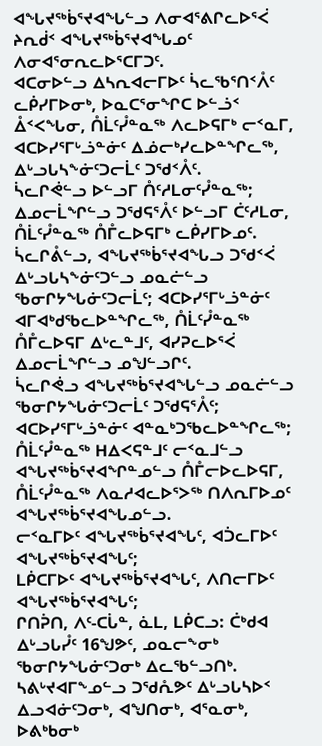ᐊᖓᔪᖅᑳᕐᔪᐊᖓᓪᓗ ᐱᓂᐊᕐᕕᒋᓚᐅᕐᐹ ᔨᕆᑰᑉ ᐊᖓᔪᖅᑳᕐᔪᐊᖓᓄᑦ ᐱᓂᐊᕐᓂᕆᓚᐅᕐᑕᒥᑐᑦ.
ᐊᑕᓂᐅᓪᓗ ᐃᓴᕆᐊᓕᒥᐅᑦ ᓵᓚᖃᕐᑎᑉᐰᑦ ᓚᑮᓯᒥᐅᓂᒃ, ᐅᓇᑕᕐᓂᖏᑕ ᐅᓪᓘᑉ ᐂᑉᐸᖓᓂ, ᑍᒫᑦᓮᓐᓇᖅ ᐱᓚᐅᕋᒥᒃ ᓕᑉᓇᒥ, ᐊᑕᐅᓯᕐᒥᒡᓘᓐᓃᑦ ᐃᓅᓕᒃᓯᓚᐅᓐᖏᓚᖅ, ᐃᒡᓗᒐᓴᖕᓃᑦᑐᓕᒫᑦ ᑐᖁᑉᐰᑦ.
ᓵᓚᒋᕚᓪᓗ ᐅᓪᓗᒥ ᑍᑦᓱᒪᓂᑦᓮᓐᓇᖅ; ᐃᓄᓕᒫᖏᓪᓗ ᑐᖁᕋᕐᐰᑦ ᐅᓪᓗᒥ ᑖᑦᓱᒪᓂ, ᑍᒫᑦᓮᓐᓇᖅ ᑍᒤᓚᐅᕋᒥᒃ ᓚᑮᓯᒥᐅᓄᑦ.
ᓵᓚᒋᕔᓪᓗ, ᐊᖓᔪᖅᑳᕐᔪᐊᖓᓗ ᑐᖁᑉᐹ ᐃᒡᓗᒐᓴᖕᓃᑦᑐᓪᓗ ᓄᓇᓖᓪᓗ ᖃᓂᒋᔭᖓᓃᑦᑐᓕᒫᑦ; ᐊᑕᐅᓯᕐᒥᒡᓘᓐᓃᑦ ᐊᒥᐊᒃᑯᖃᓚᐅᓐᖏᓚᖅ, ᑍᒫᑦᓮᓐᓇᖅ ᑍᒤᓚᐅᕋᒥ ᐃᒡᓚᓐᒧᑦ, ᐊᓯᕈᓚᐅᕐᐹ ᐃᓄᓕᒫᖏᓪᓗ ᓄᖑᓪᓗᒋᑦ.
ᓵᓚᒋᕚᓗ ᐊᖓᔪᖅᑳᕐᔪᐊᖓᓪᓗ ᓄᓇᓖᓪᓗ ᖃᓂᒋᔭᖓᓃᑦᑐᓕᒫᑦ ᑐᖁᕋᕐᐰᑦ; ᐊᑕᐅᓯᕐᒥᒡᓘᓐᓃᑦ ᐊᓐᓇᒃᑐᖃᓚᐅᓐᖏᓚᖅ; ᑍᒫᑦᓮᓐᓇᖅ ᕼᐃᐸᕋᓐᒧᑦ ᓕᑉᓇᒧᓪᓗ ᐊᖓᔪᖅᑳᕐᔪᐊᖏᓐᓄᓪᓗ ᑍᒤᓕᐅᓚᐅᕋᒥ, ᑍᒫᑦᓮᓐᓇᖅ ᐱᓇᓱᐊᓚᐅᕐᐳᖅ ᑎᐱᕆᒥᐅᓄᑦ ᐊᖓᔪᖅᑳᕐᔪᐊᖓᓄᓪᓗ.
ᓕᑉᓇᒥᐅᑦ ᐊᖓᔪᖅᑳᕐᔪᐊᖓᑦ, ᐊᑑᓚᒥᐅᑦ ᐊᖓᔪᖅᑳᕐᔪᐊᖓᑦ;
ᒪᑮᑕᒥᐅᑦ ᐊᖓᔪᖅᑳᕐᔪᐊᖓᑦ, ᐱᑎᓕᒥᐅᑦ ᐊᖓᔪᖅᑳᕐᔪᐊᖓᑦ;
ᒋᑎᕉᑎ, ᐱᑦ-ᑕᒑᓐ, ᓈᒪ, ᒪᑮᑕᓗ: ᑖᒃᑯᐊ ᐃᒡᓗᒐᓮᑦ 16ᖑᕗᑦ, ᓄᓇᓕᖕᓂᒃ ᖃᓂᒋᔭᖓᓃᑦᑐᓂᒃ ᐃᓚᖃᓪᓗᑎᒃ.
ᓴᕕᒡᔪᐊᒥᖕᓄᓪᓗ ᑐᖁᕅᕗᑦ ᐃᒡᓗᒐᓴᐅᑉ ᐃᓗᐊᓃᑦᑐᓂᒃ, ᐊᖑᑎᓂᒃ, ᐊᕐᓇᓂᒃ, ᐅᕕᒃᑲᓂᒃ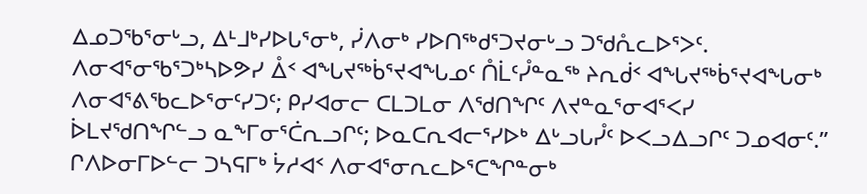ᐃᓄᑐᖃᕐᓂᒡᓗ, ᐃᒻᒧᒃᓯᐅᒐᕐᓂᒃ, ᓰᐱᓂᒃ ᓯᐅᑎᖅᑯᕐᑐᔪᓂᒡᓗ ᑐᖁᕅᓚᐅᕐᐳᑦ.
ᐱᓂᐊᕐᓂᖃᕐᑐᒃᓴᐅᕗᓯ ᐂᑉ ᐊᖓᔪᖅᑳᕐᔪᐊᖓᓄᑦ ᑍᒫᑦᓮᓐᓇᖅ ᔨᕆᑰᑉ ᐊᖓᔪᖅᑳᕐᔪᐊᖓᓂᒃ ᐱᓂᐊᕐᕕᖃᓚᐅᕐᓂᑦᓯᑐᑦ; ᑭᓯᐊᓂᓕ ᑕᒪᑐᒪᓂ ᐱᖁᑎᖏᑦ ᐱᔪᓐᓇᕐᓂᐊᕐᐸᓯ ᐆᒪᔪᖁᑎᖏᓪᓗ ᓇᖕᒥᓂᕐᑖᕆᓗᒋᑦ; ᐅᓇᑕᕆᐊᓕᕐᓯᐅᒃ ᐃᒡᓗᒐᓮᑦ ᐅᐸᓗᐃᓗᒋᑦ ᑐᓄᐊᓂᑦ.”
ᒋᐱᐅᓂᒥᐅᓪᓕ ᑐᓴᕋᒥᒃ ᔮᓱᐊᑉ ᐱᓂᐊᕐᓂᕆᓚᐅᕐᑕᖏᓐᓂᒃ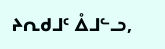ᔨᕆᑯᒧᑦ ᐂᒧᓪᓗ,